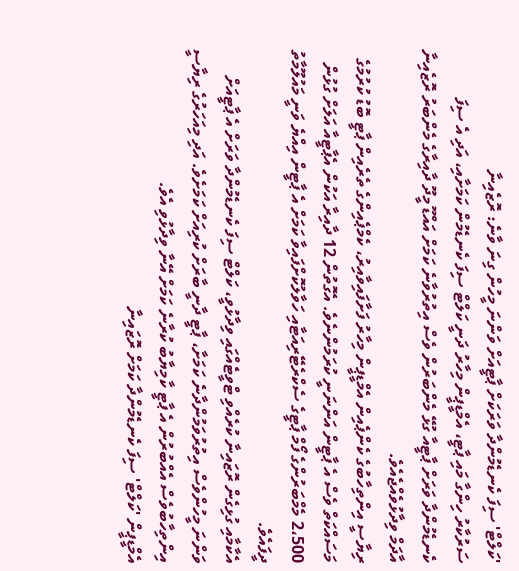'ކަލްޓް' ސިފަ ކެނޑެމުންދާ ވަރަކަށް ޕާޓީއަށް ވަންނަ މީހުން ގިނަ ވާނެ: ރޮޒެއިނާ
ސަރުކާރު ހިންގާ މައި ޕާޓީ، އެމްޑީޕީން މިހާރު ދަނީ ކަލްޓް ސިފަ ކެނޑެމުން ކަމަށާއި، އަދި އެ ސިފަ ކެނޑެމުންދާ ވަރަށް ޕާޓީއާ ގުޅޭ މެންބަރުން ވެސް އިތުރުވާނެ ކަމަށް އައްޑޫ މީދޫ ދާއިރާގެ މެންބަރު ރޮޒެއިނާ އާދަމް ވިދާޅުވެއްޖެއެވެ.
ރިޔާސީ އިންތިހާބުގެ ކެންޕެއިން އެމްޑީޕީން މިހާރު ފަށާފައިވާއިރު، ކެމްޕެއިންގެ ތެރެއިން ޕާޓީ ބޮޑު ކުރުމުގެ މަސައްކަތް ވެސް އެ ޕާޓީން އަންނަނީ ކުރަމުންނެވެ. އެގޮތުން 12 ދާއިރާ އަކުން އެޕާޓީއާ އަލަށް ގުޅުން 2،500 މެމްބަރުންގެ ފޯމް ޕާޓީގެ ސެކްރެޓޭރިއަޓާއި ހަވާލުކޮށްފައިވާ ކަމަށް އެ ޕާޓީން އިއްޔެ ވަނީ މައުލޫމާތު ދީފައެވެ.
އެކާމާއި ގުޅިގެން ރޮޒައިނާ ކުރެއްވި ޓްވީޓެއްގައި ވިދާޅުވީ، ކަލްޓް ސިފަ ކެނޑެމުންދާ ވަރަށް އެ ޕާޓީއަށް ވަންނަ މީހުންވެސް އިތުރުވަމުންދާނެ ކަމަށާ، ޕާޓީ ދާނީ ބާރަށް ކުރިއަށް ކަމަށެވެ. އަދި މިއަހަރުގެ ރިޔާސީ އިންތިހާބުވެސް އެއްބުރުން އެ ޕާޓީ ކާމިޔާބު ކުރާނެ ކަމަށް އޭނާ ވިދާޅުވި އެވެ.
އެމްޑީޕީން 'ކަލްޓް' ސިފަ ކެނޑެމުންދާ ކަމަށް ރޮޒައިނާ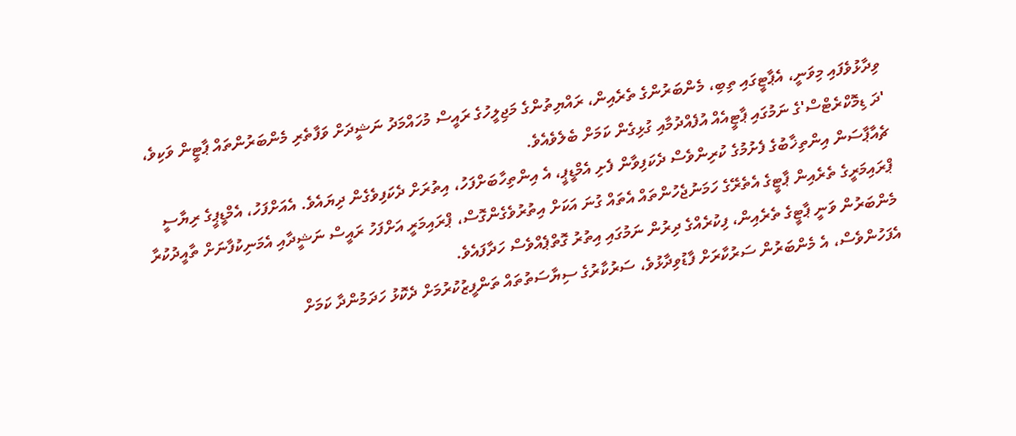ވިދާޅުވެފައި މިވަނީ، އެޕާޓީގައި ތިބި، މެންބަރުންގެ ތެރެއިން، ރައްޔިތުންގެ މަޖިލީހުގެ ރައީސް މުހައްމަދު ނަޝީދަށް ވަފާތެރި މެންބަރުންތައް ޕާޓީން ވަކިވެ، 'ދަ ޑިމޮކްރެޓްސް'ގެ ނަމުގައި ޕާޓީއެއް އުފެއްދުމާއި ގުޅިގެން ކަމަށް ބެލެވެއެވެ.
ޗެއާޕާސަން އިންތިޚާބުގެ ފެށުމުގެ ކުރިންވެސް ދެކަފިވާން ފެށި އެމްޑީޕީ، އެ އިންތިހާބަށްފަހު، އިތުރަށް ދެކަފިވެގެން ދިޔައެވެ. އެއަށްފަހު، އެމްޑީޕީގެ ރިޔާސީ ޕްރައިމަރީގެ ތެރެއިން ޕާޓީގެ އެތެރޭގެ ހަމަނުޖެހުންތައް އެތައް ގުނަ އަކަށް އިތުރުވެގެންގޮސް، ޕްރައިމަރީ އަށްފަހު ރައީސް ނަޝީދާއި އެމަނިކުފާނަށް ތާއީދުކުރާ މެންބަރުން ވަނީ ޕާޓީގެ ތެރެއިން، ފިކުރެއްގެ ދިރުން ނަމުގައި އިތުރު ގޮތްޕެއްވެސް ހަދާފައެވެ.
އެފަހުންވެސް، އެ މެންބަރުން ސަރުކާރަށް ފާޑުވިދާޅުވެ، ސަރުކާރުގެ ސިޔާސަތުތައް ތަންފީޒުކުރުމަށް ދެކޮޅު ހަދަމުންދާ ކަމަށް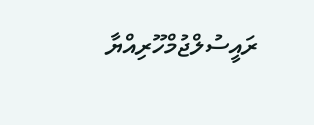ރައީސުލްޖުމްހޫރިއްޔާ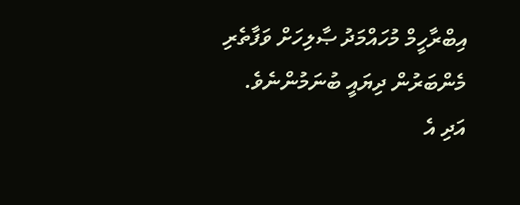އިބްރާހީމް މުހައްމަދު ޞާލިހަށް ވަފާތެރި މެންބަރުން ދިޔައީ ބުނަމުންނެވެ. އަދި އެ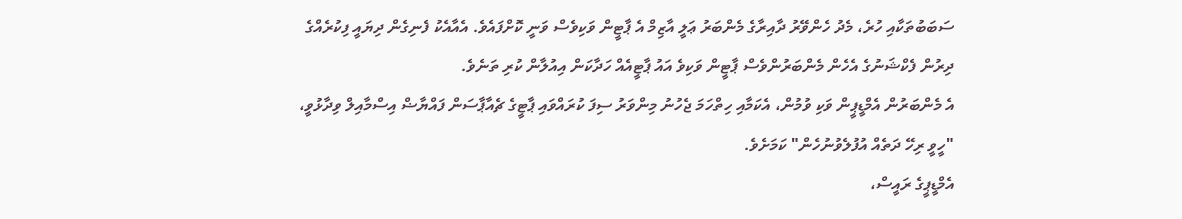ސަބަބުތަކާއި ހުރެ، މެދު ހެންވޭރު ދާއިރާގެ މެންބަރު ޢަލީ އާޒިމް އެ ޕާޓީން ވަކިވެސް ވަނީ ކޮށްފައެވެ. އެއާއެކު ފެނިގެން ދިޔައީ ފިކުރެއްގެ ދިރުން ފެކްޝަނުގެ އެހެން މެންބަރުންވެސް ޕާޓީން ވަކިވެ އައު ޕާޓީއެއް ހަދާކަން އިއުލާން ކުރި ތަނެވެ.
އެ މެންބަރުން އެމްޑީޕީން ވަކި ވުމުން، އެކަމާއި ހިތްހަމަ ޖެހުނު މިންވަރު ސިފަ ކުރައްވައި ޕާޓީގެ ޗެއާޕާސަން ފައްޔާޟް އިސްމާއިލް ވިދާޅުވީ، "ހީވީ ރިހޭ ދަތެއް އުފުލެވުނުހެން" ކަމަށެވެ.
އެމްޑީޕީގެ ރައީސް،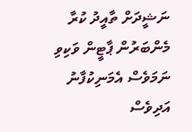ނަޝީދަށް ތާއީދު ކުރާ މެންބަރުން ޕާޓީން ވަކިވި ނަމަވެސް އެމަނިކުފާނު އަދިވެސް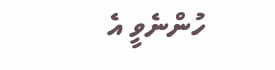ހުންނެވީ އެ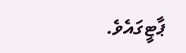ޕާޓީގައެވެ.